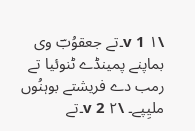\v 1 ۱۔تے جعقوُبؔ وی بماپنے پمینڈے ٹنوئیا تے رمب دے فریشتے بوہنُوں ملیِپے۔ \v 2 ۲۔تے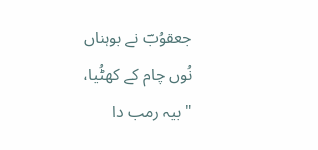جعقوُبؔ نے بوہناں نُوں چام کے کھٹُیا، "بیہ رمب دا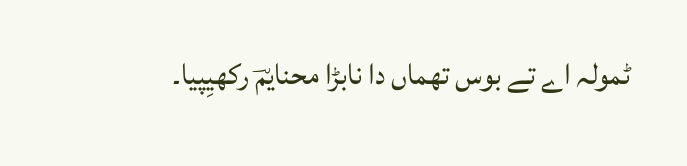ٹمولہ اے تے بوس تھماں دا نابڑا محنایمؔ رکھیِپیا۔